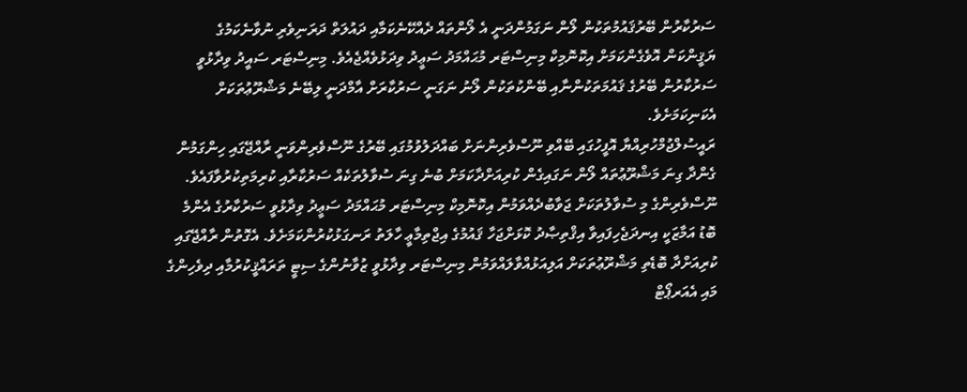ސަރުކާރުން ބޭރުޤައުމުތަކުން ލޯން ނަގަމުންދަނީ އެ ލޯންތައް ދެއްކޭނެކަމާއި ދައުލަތް ދަރަނިވެރި ނުވާނެކަމުގެ ޔަޤީންކަން އޮވެގެންކަމަށް އިކޮނޮމިކް މިނިސްޓަރ މުޙައްމަދު ސަޢީދު ވިދަޅުވެއްޖެއެވެ. މިނިސްޓަރ ސައީދު ވިދާޅުވީ ސަރުކާރުން ބޭރުގެ ޤައުމަތަކުންނާއި ބޭންކުތަކުން ލޯނު ނަގަނީ ސަރުކާރަށް އާމްދަނީ ލިބޭނެ މަޝްރޫޢުތަކަށް އެކަނިކަމަށެވެ.
ރައީސުލްޖުމްހުރިއްޔާ އޮފީހުގައި ބޭއްވި ނޫސްވެރިންނަށް ބައްދަލުވުމުގައި ބޭރުގެ ނޫސްވެރިންވަނީ ރާއްޖޭގައި ހިންގަމުން ގެންދާ ގިނަ މަޝްރޫޢުތައް ލޯން ނަގައިގެން ކުރިއަށްދާކަމަށް ބުނެ ގިނަ ސުވާލުތަކެއް ސަރުކާރާއި ކުރިމަތިކުރުވާފައެވެ. ނޫސްވެރިންގެ މި ސުވާލުތަކަށް ޖަވާބުދެއްވަމުން އިކޮނޮމިކް މިނިސްޓަރ މުޙައްމަދު ސަޢީދު ވިދާޅުވީ ސަރުކާރުގެ އެންމެ ބޮޑު އަމާޒަކީ އިނދަޖެހިފައިވާ އިޤްތިޞާދު ކޮޅަށްޖަހާ ޤައުމުގެ އިޖްތިމާޢީ ހާލަތު ރަނގަޅުކުރުންކަމަށެވެ. އެގޮތުން ރާއްޖޭގައި ކުރިއަށްދާ ބޮޑެތި މަޝްރޫޢުތަކަށް އަލިއަޅުއްވާލައްވަމުން މިނިސްޓަރ ވިދާޅުވީ ޒުވާނުންގެ ސިޓީ ތަރައްޤީކުރުމާއި ދިވެހިންގެ މައި އެއަރޕޯޓް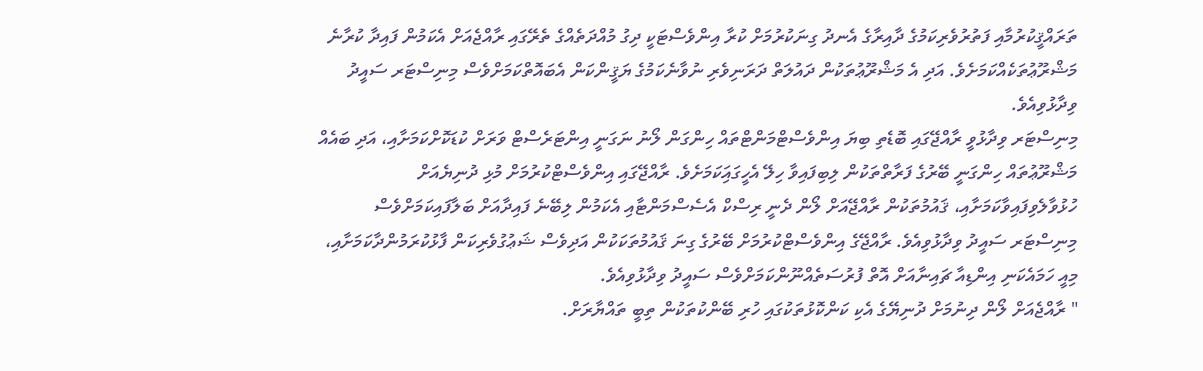ތަރައްޤީކުރުމާއި ފަތުރުވެރިކަމުގެ ދާއިރާގެ އެނދު ގިނަކުރުމަށް ކުރާ އިންވެސްޓަކީ ދިގު މުއްދަތެއްގެ ތެރޭގައި ރާއްޖެއަށް އެކަމުން ފައިދާ ކުރާނެ މަޝްރޫޢުތަކެއްކަމަށެވެ. އަދި އެ މަޝްރޫޢުތަކުން ދައުލަތް ދަރަނިވެރި ނުވާނެކަމުގެ ޔަޤީންކަން އެބައޮތްކަމަށްވެސް މިނިސްޓަރ ސައީދު ވިދާޅުވިއެވެ.
މިނިސްޓަރ ވިދާޅުވީ ރާއްޖޭގައި ބޮޑެތި ބިޔަ އިންވެސްޓްމަންޓްތައް ހިންގަން ލޯނު ނަގަނީ އިންޓަރެސްޓް ވަރަށް ކުޑަކޮށްކަމަށާއި، އަދި ބައެއް މަޝްރޫޢުތައް ހިންގަނީ ބޭރުގެ ފަރާތްތަކުން ލިބިފައިވާ ހިލޭ އެހީގައިަކަމަށެވެ. ރާއްޖޭގައި އިންވެސްޓްކުރުމަށް މުޅި ދުނިޔެއަށް ހުޅުވާލެވިފައިވާކަމަށާއި، ޤައުމުތަކުން ރާއްޖޭއަށް ލޯން ދެނީ ރިސްކް އެސެސްމަންޓާއި އެކަމުން ލިބޭނެ ފައިދާއަށް ބަލާފައިކަމަށްވެސް މިނިސްޓަރ ސައީދު ވިދާޅުވިއެވެ. ރާއްޖޭގެ އިންވެސްޓްކުރުމަށް ބޭރުގެ ގިނަ ޤައުމުތަކަކުން އަދިވެސް ޝަޢުގުވެރިކަން ފާޅުކުރަމުންދާކަމަށާއި، މިއީ ހަމައެކަނި އިންޑިއާ ޗައިނާއަށް އޮތް ފުރުސަތެއްނޫންކަމަށްވެސް ސައީދު ވިދާޅުވިއެވެ.
" ރާއްޖެއަށް ލޯން ދިނުމަށް ދުނިޔޭގެ އެކި ކަންކޮޅުތަކުގައި ހުރި ބޭންކުތަކުން ތިބީ ތައްޔާރަށް.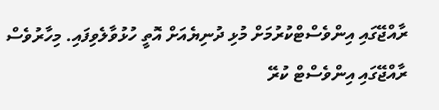ރާއްޖޭގައި އިންވެސްޓްކުރުމަށް މުޅި ދުނިޔެއަށް އޮތީ ހުޅުވާލެވިފައި. މިހާރުވެސް ރާއްޖޭގައި އިންވެސްޓް ކުރޭ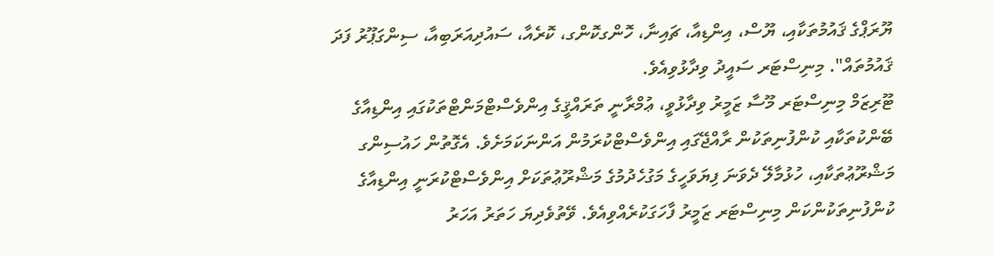ޔޫރަޕްގެ ޤައުމުތަކާއި، ޔޫސް، އިންޑިއާ، ޗައިނާ، ހޮންގކޮންގ، ކޮރެއާ، ސައުދިއަރަބިއާ، ސިންގަޕޫރު ފަދަ ޤައުމުތައް". މިނިސްޓަރ ސައީދު ވިދާޅުވިއެވެ.
ޓޫރިޒަމް މިނިސްޓަރ މޫސާ ޒަމީރު ވިދާޅުވީ، ޢުމްރާނީ ތަރައްޤީގެ އިންވެސްޓްމަންޓްތަކުގައި އިންޑިއާގެ ބޭންކުތަކާއި ކުންފުނިތަކުން ރާއްޖޭގައި އިންވެސްޓްކުރަމުން އަންނަކަމަށެވެ. އެގޮތުން ހައުސިންގ މަޝްރޫޢުތަކާއި، ހުޅުމާލޭ ދެވަނަ ފިޔަވަހީގެ މަގުހެދުމުގެ މަޝްރޫޢުތަކަށް އިންވެސްޓްކުރަނީ އިންޑިއާގެ ކުންފުނިތަކުންކަން މިނިސްޓަރ ޒަމީރު ފާހަގަކުރެއްވިއެވެ. ވޭތުވެދިޔަ ހަތަރު އަހަރު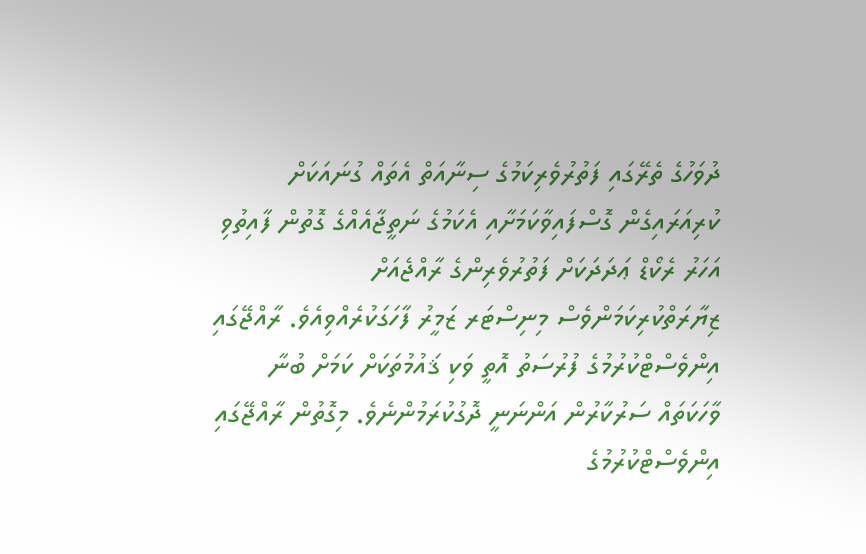ދުވަހުގެ ތެރޭގައި ފަތުރުވެރިކަމުގެ ސިނާއަތް އެތައް ގުނައަކަށް ކުރިއަރައިގެން ގޮސްފައިވާކަމަށާއި އެކަމުގެ ނަތީޖާއެއްގެ ގޮތުން ފާއިތުވި އަހަރު ރެކޯޑް ޢަދަދަކަށް ފަތުރުވެރިންގެ ރާއްޖެއަށް ޒިޔާރަތްކުރިކަމަންވެސް މިނިސްޓަރ ޒަމީރު ފާހަގަކުރެއްވިއެވެ. ރާއްޖޭގައި އިންވެސްޓްކުރުމުގެ ފުރުސަތު އޮތީ ވަކި ޤައުމުތަކަށް ކަމަށް ބުނާ ވާހަކަތައް ސަރުކާރުން އަންނަނީ ދޮގުކުރަމުންނެވެ. މިގޮތުން ރާއްޖޭގައި އިންވެސްޓްކުރުމުގެ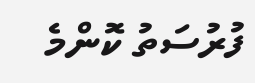ފުރުސަތު ކޮންމެ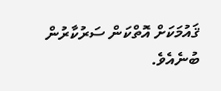ޤައުމަކަށް އޮތްކަން ސަރުކާރުން ބުނެއެވެ.